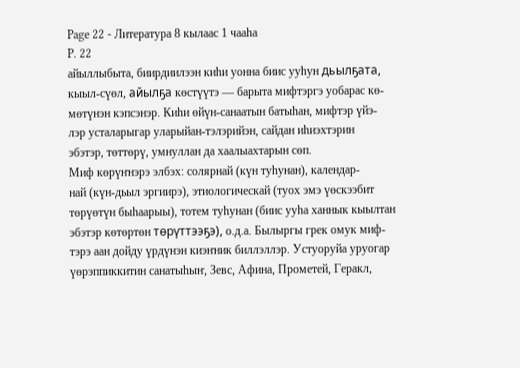Page 22 - Литература 8 кылаас 1 чааhа
P. 22
айыллыбыта, биирдиилээн киһи уонна биис ууһун дьылҕата,
кыыл-сүөл, айылҕа көстүүтэ — барыта мифтэргэ уобарас кө-
мөтүнэн кэпсэнэр. Киһи өйүн-санаатын батыһан, мифтэр үйэ-
лэр усталарыгар уларыйан-тэлэрийэн, сайдан иһиэхтэрин
эбэтэр, төттөрү, умнуллан да хаалыахтарын сөп.
Миф көрүҥнэрэ элбэх: солярнай (күн туһунан), календар-
най (күн-дьыл эргиирэ), этиологическай (туох эмэ үөскээбит
төрүөтүн быһаарыы), тотем туһунан (биис ууһа ханнык кыылтан
эбэтэр көтөртөн төрүттээҕэ), о.д.а. Былыргы грек омук миф-
тэрэ аан дойду үрдүнэн киэҥник биллэллэр. Устуоруйа уруогар
үөрэппиккитин санатыһыҥ, Зевс, Афина, Прометей, Геракл,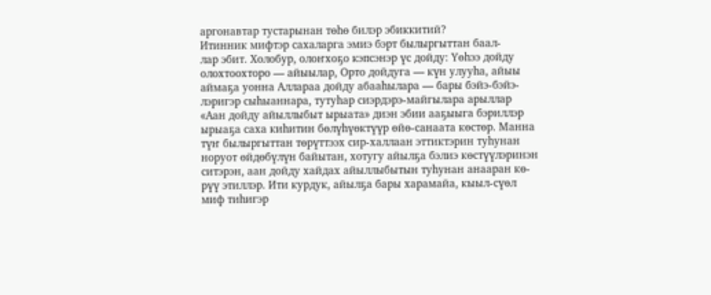аргонавтар тустарынан төһө билэр эбиккитий?
Итинник мифтэр сахаларга эмиэ бэрт былыргыттан баал-
лар эбит. Холобур, олоҥхоҕо кэпсэнэр үс дойду: Үөһээ дойду
олохтоохторо — айыылар, Орто дойдуга — күн улууһа, айыы
аймаҕа уонна Аллараа дойду абааһылара — бары бэйэ-бэйэ-
лэригэр сыһыаннара, тутуһар сиэрдэрэ-майгылара арыллар
«Аан дойду айыллыбыт ырыата» диэн эбии ааҕыыга бэриллэр
ырыаҕа саха киһитин бөлүһүөктүүр өйө-санаата көстөр. Манна
түҥ былыргыттан төрүттээх сир-халлаан эттиктэрин туһунан
норуот өйдөбүлүн байытан, хотугу айылҕа бэлиэ көстүүлэринэн
ситэрэн, аан дойду хайдах айыллыбытын туһунан анааран кө-
рүү этиллэр. Ити курдук, айылҕа бары харамайа, кыыл-сүөл
миф тиһигэр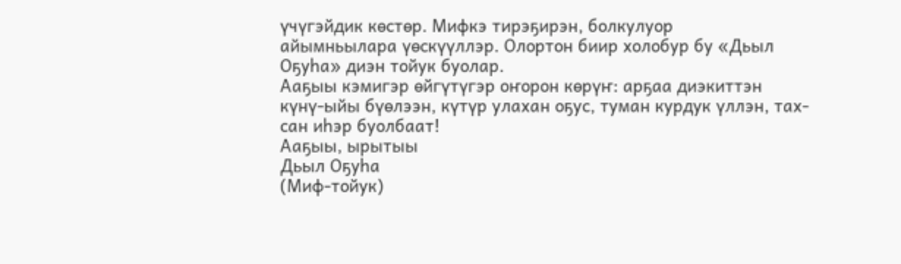үчүгэйдик көстөр. Мифкэ тирэҕирэн, болкулуор
айымньылара үөскүүллэр. Олортон биир холобур бу «Дьыл
Оҕуһа» диэн тойук буолар.
Ааҕыы кэмигэр өйгүтүгэр оҥорон көрүҥ: арҕаа диэкиттэн
күнү-ыйы бүөлээн, күтүр улахан оҕус, туман курдук үллэн, тах-
сан иһэр буолбаат!
Ааҕыы, ырытыы
Дьыл Оҕуһа
(Миф-тойук)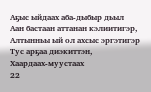Аҕыс ыйдаах аба-дыбыр дьыл
Аан бастаан аттанан кэлиитигэр,
Алтынньы ый ол ахсыс эргэтигэр
Тус арҕаа диэкиттэн,
Хаардаах-муустаах
22